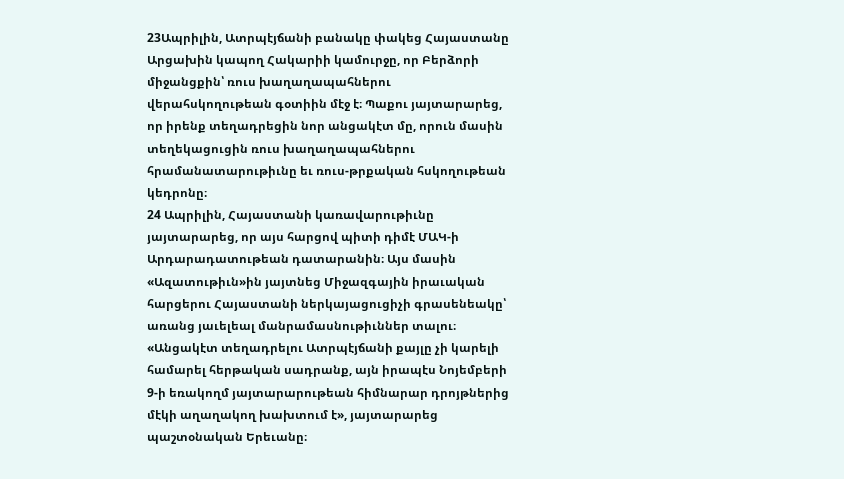23Ապրիլին, Ատրպէյճանի բանակը փակեց Հայաստանը Արցախին կապող Հակարիի կամուրջը, որ Բերձորի միջանցքին՝ ռուս խաղաղապահներու վերահսկողութեան գօտիին մէջ է։ Պաքու յայտարարեց, որ իրենք տեղադրեցին նոր անցակէտ մը, որուն մասին տեղեկացուցին ռուս խաղաղապահներու հրամանատարութիւնը եւ ռուս-թրքական հսկողութեան կեդրոնը։
24 Ապրիլին, Հայաստանի կառավարութիւնը յայտարարեց, որ այս հարցով պիտի դիմէ ՄԱԿ-ի Արդարադատութեան դատարանին։ Այս մասին «Ազատութիւն»ին յայտնեց Միջազգային իրաւական հարցերու Հայաստանի ներկայացուցիչի գրասենեակը՝ առանց յաւելեալ մանրամասնութիւններ տալու։ «Անցակէտ տեղադրելու Ատրպէյճանի քայլը չի կարելի համարել հերթական սադրանք, այն իրապէս Նոյեմբերի 9-ի եռակողմ յայտարարութեան հիմնարար դրոյթներից մէկի աղաղակող խախտում է», յայտարարեց պաշտօնական Երեւանը։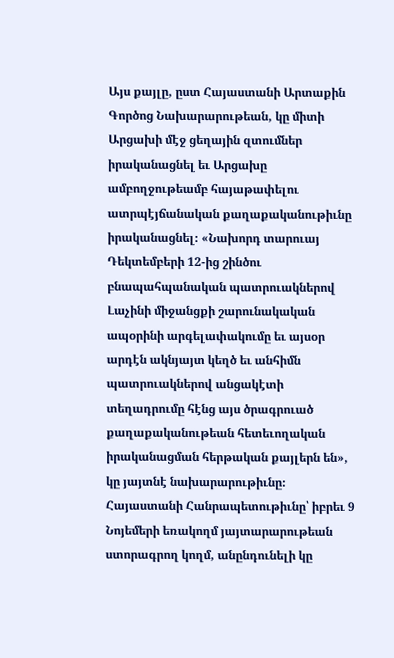Այս քայլը, ըստ Հայաստանի Արտաքին Գործոց Նախարարութեան, կը միտի Արցախի մէջ ցեղային զտումներ իրականացնել եւ Արցախը ամբողջութեամբ հայաթափելու ատրպէյճանական քաղաքականութիւնը իրականացնել։ «Նախորդ տարուայ Դեկտեմբերի 12-ից շինծու բնապահպանական պատրուակներով Լաչինի միջանցքի շարունակական ապօրինի արգելափակումը եւ այսօր արդէն ակնյայտ կեղծ եւ անհիմն պատրուակներով անցակէտի տեղադրումը հէնց այս ծրագրուած քաղաքականութեան հետեւողական իրականացման հերթական քայլերն են», կը յայտնէ նախարարութիւնը։
Հայաստանի Հանրապետութիւնը՝ իբրեւ 9 Նոյեմերի եռակողմ յայտարարութեան ստորագրող կողմ, անընդունելի կը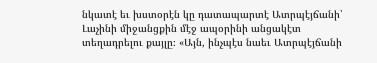նկատէ եւ խստօրէն կը դատապարտէ Ատրպէյճանի՝ Լաչինի միջանցքին մէջ ապօրինի անցակէտ տեղադրելու քայլը։ «Այն, ինչպէս նաեւ Ատրպէյճանի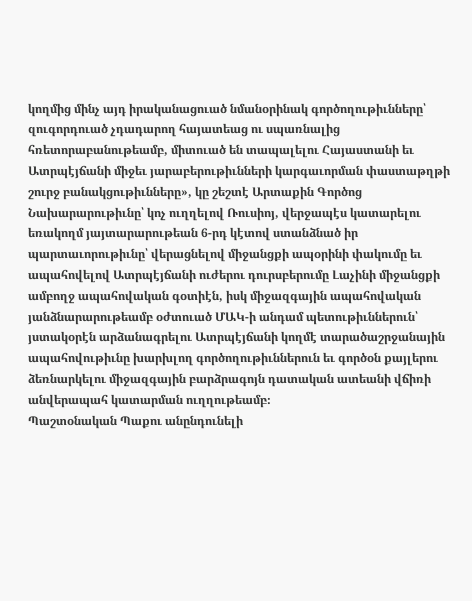կողմից մինչ այդ իրականացուած նմանօրինակ գործողութիւնները՝ զուգորդուած չդադարող հայատեաց ու սպառնալից հռետորաբանութեամբ, միտուած են տապալելու Հայաստանի եւ Ատրպէյճանի միջեւ յարաբերութիւնների կարգաւորման փաստաթղթի շուրջ բանակցութիւնները», կը շեշտէ Արտաքին Գործոց Նախարարութիւնը՝ կոչ ուղղելով Ռուսիոյ, վերջապէս կատարելու եռակողմ յայտարարութեան 6-րդ կէտով ստանձնած իր պարտաւորութիւնը՝ վերացնելով միջանցքի ապօրինի փակումը եւ ապահովելով Ատրպէյճանի ուժերու դուրսբերումը Լաչինի միջանցքի ամբողջ ապահովական գօտիէն, իսկ միջազգային ապահովական յանձնարարութեամբ օժտուած ՄԱԿ-ի անդամ պետութիւններուն՝ յստակօրէն արձանագրելու Ատրպէյճանի կողմէ տարածաշրջանային ապահովութիւնը խարխլող գործողութիւններուն եւ գործօն քայլերու ձեռնարկելու միջազգային բարձրագոյն դատական ատեանի վճիռի անվերապահ կատարման ուղղութեամբ։
Պաշտօնական Պաքու անընդունելի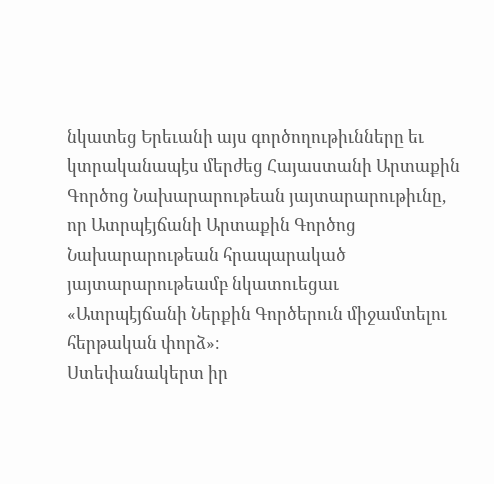նկատեց Երեւանի այս գործողութիւնները եւ կտրականապէս մերժեց Հայաստանի Արտաքին Գործոց Նախարարութեան յայտարարութիւնը, որ Ատրպէյճանի Արտաքին Գործոց Նախարարութեան հրապարակած յայտարարութեամբ նկատուեցաւ «Ատրպէյճանի Ներքին Գործերուն միջամտելու հերթական փորձ»։
Ստեփանակերտ իր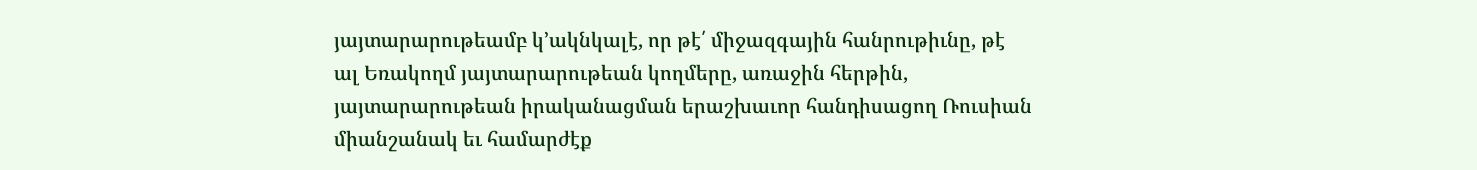յայտարարութեամբ կ՚ակնկալէ, որ թէ՛ միջազգային հանրութիւնը, թէ ալ Եռակողմ յայտարարութեան կողմերը, առաջին հերթին, յայտարարութեան իրականացման երաշխաւոր հանդիսացող Ռուսիան միանշանակ եւ համարժէք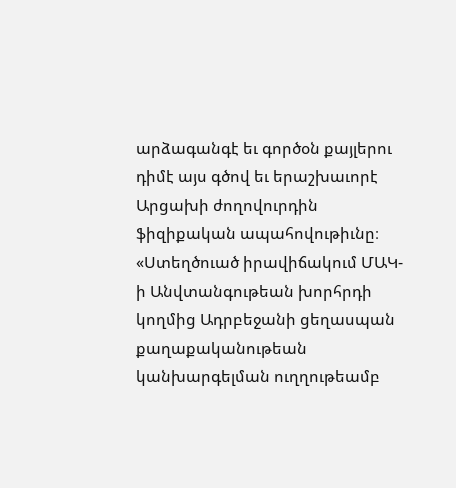արձագանգէ եւ գործօն քայլերու դիմէ այս գծով եւ երաշխաւորէ Արցախի ժողովուրդին ֆիզիքական ապահովութիւնը։ «Ստեղծուած իրավիճակում ՄԱԿ-ի Անվտանգութեան խորհրդի կողմից Ադրբեջանի ցեղասպան քաղաքականութեան կանխարգելման ուղղութեամբ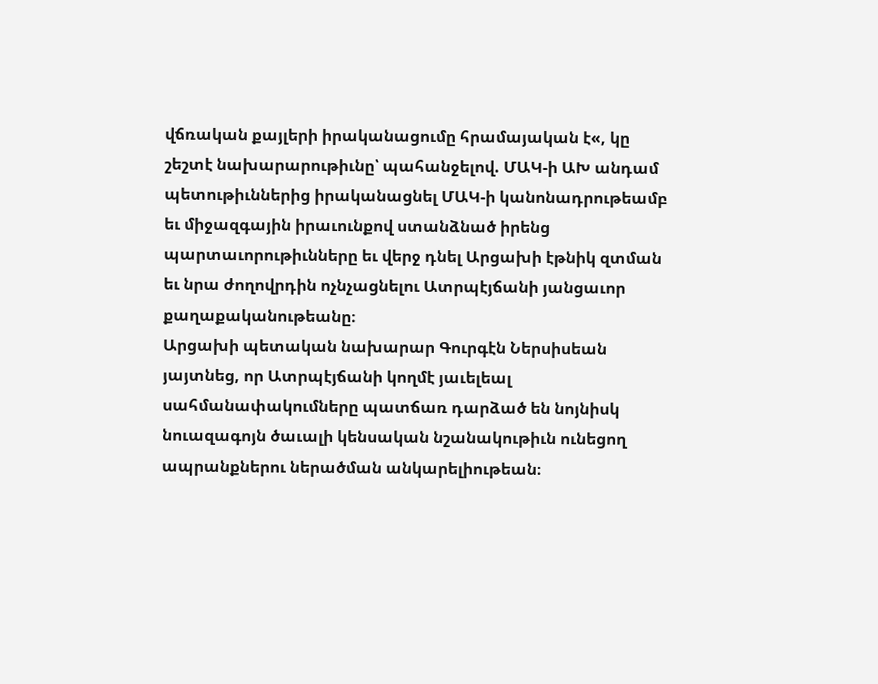վճռական քայլերի իրականացումը հրամայական է«, կը շեշտէ նախարարութիւնը՝ պահանջելով. ՄԱԿ-ի ԱԽ անդամ պետութիւններից իրականացնել ՄԱԿ-ի կանոնադրութեամբ եւ միջազգային իրաւունքով ստանձնած իրենց պարտաւորութիւնները եւ վերջ դնել Արցախի էթնիկ զտման եւ նրա ժողովրդին ոչնչացնելու Ատրպէյճանի յանցաւոր քաղաքականութեանը։
Արցախի պետական նախարար Գուրգէն Ներսիսեան յայտնեց, որ Ատրպէյճանի կողմէ յաւելեալ սահմանափակումները պատճառ դարձած են նոյնիսկ նուազագոյն ծաւալի կենսական նշանակութիւն ունեցող ապրանքներու ներածման անկարելիութեան։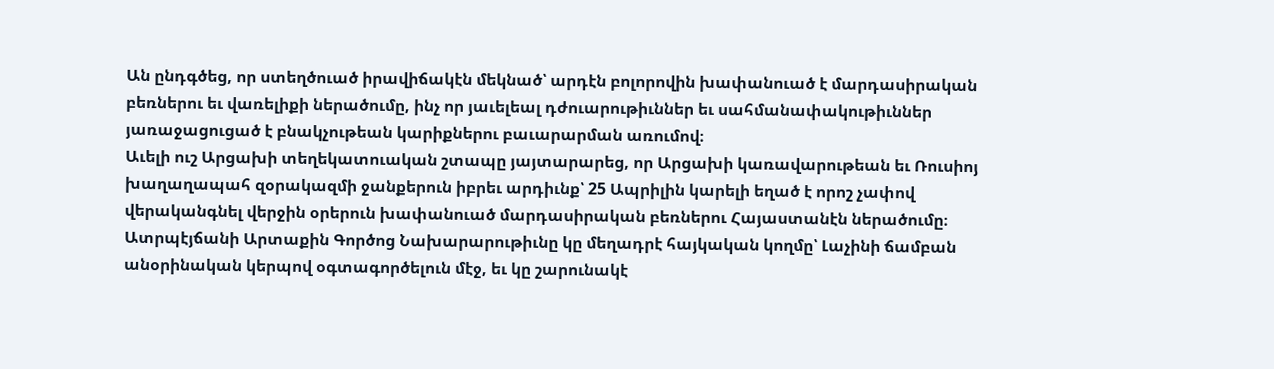Ան ընդգծեց, որ ստեղծուած իրավիճակէն մեկնած՝ արդէն բոլորովին խափանուած է մարդասիրական բեռներու եւ վառելիքի ներածումը, ինչ որ յաւելեալ դժուարութիւններ եւ սահմանափակութիւններ յառաջացուցած է բնակչութեան կարիքներու բաւարարման առումով։
Աւելի ուշ Արցախի տեղեկատուական շտապը յայտարարեց, որ Արցախի կառավարութեան եւ Ռուսիոյ խաղաղապահ զօրակազմի ջանքերուն իբրեւ արդիւնք՝ 25 Ապրիլին կարելի եղած է որոշ չափով վերականգնել վերջին օրերուն խափանուած մարդասիրական բեռներու Հայաստանէն ներածումը։
Ատրպէյճանի Արտաքին Գործոց Նախարարութիւնը կը մեղադրէ հայկական կողմը՝ Լաչինի ճամբան անօրինական կերպով օգտագործելուն մէջ, եւ կը շարունակէ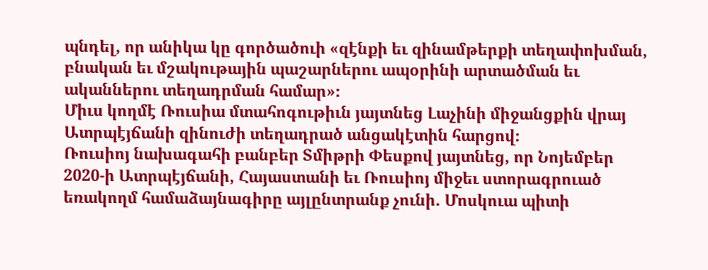պնդել, որ անիկա կը գործածուի «զէնքի եւ զինամթերքի տեղափոխման, բնական եւ մշակութային պաշարներու ապօրինի արտածման եւ ականներու տեղադրման համար»։
Միւս կողմէ Ռուսիա մտահոգութիւն յայտնեց Լաչինի միջանցքին վրայ Ատրպէյճանի զինուժի տեղադրած անցակէտին հարցով։
Ռուսիոյ նախագահի բանբեր Տմիթրի Փեսքով յայտնեց, որ Նոյեմբեր 2020-ի Ատրպէյճանի, Հայաստանի եւ Ռուսիոյ միջեւ ստորագրուած եռակողմ համաձայնագիրը այլընտրանք չունի. Մոսկուա պիտի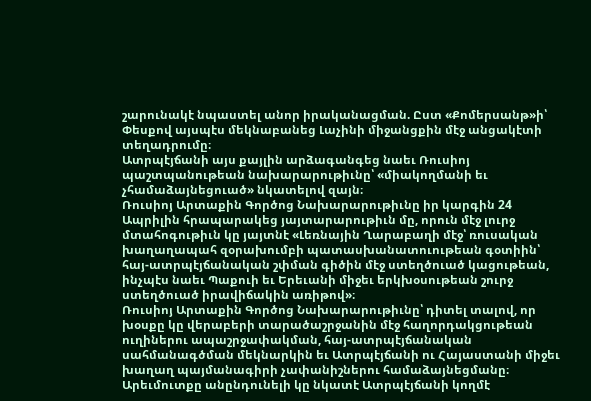շարունակէ նպաստել անոր իրականացման. Ըստ «Քոմերսանթ»ի՝ Փեսքով այսպէս մեկնաբանեց Լաչինի միջանցքին մէջ անցակէտի տեղադրումը։
Ատրպէյճանի այս քայլին արձագանգեց նաեւ Ռուսիոյ պաշտպանութեան նախարարութիւնը՝ «միակողմանի եւ չհամաձայնեցուած» նկատելով զայն։
Ռուսիոյ Արտաքին Գործոց Նախարարութիւնը իր կարգին 24 Ապրիլին հրապարակեց յայտարարութիւն մը, որուն մէջ լուրջ մտահոգութիւն կը յայտնէ «Լեռնային Ղարաբաղի մէջ՝ ռուսական խաղաղապահ զօրախումբի պատասխանատուութեան գօտիին՝ հայ-ատրպէյճանական շփման գիծին մէջ ստեղծուած կացութեան, ինչպէս նաեւ Պաքուի եւ Երեւանի միջեւ երկխօսութեան շուրջ ստեղծուած իրավիճակին առիթով»։
Ռուսիոյ Արտաքին Գործոց Նախարարութիւնը՝ դիտել տալով, որ խօսքը կը վերաբերի տարածաշրջանին մէջ հաղորդակցութեան ուղիներու ապաշրջափակման, հայ-ատրպէյճանական սահմանագծման մեկնարկին եւ Ատրպէյճանի ու Հայաստանի միջեւ խաղաղ պայմանագիրի չափանիշներու համաձայնեցմանը։
Արեւմուտքը անընդունելի կը նկատէ Ատրպէյճանի կողմէ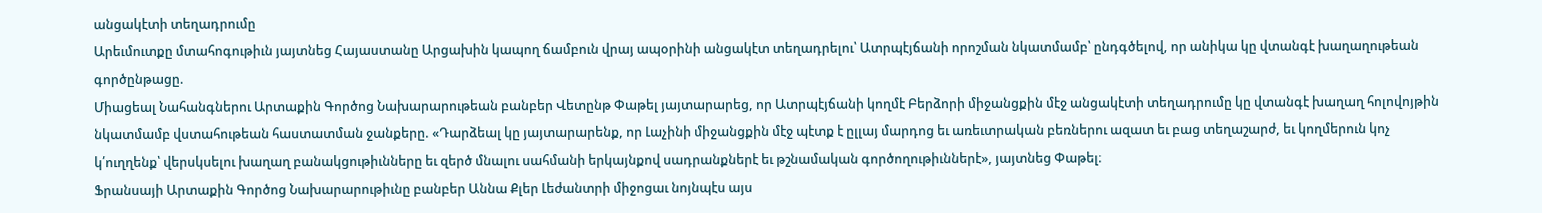անցակէտի տեղադրումը
Արեւմուտքը մտահոգութիւն յայտնեց Հայաստանը Արցախին կապող ճամբուն վրայ ապօրինի անցակէտ տեղադրելու՝ Ատրպէյճանի որոշման նկատմամբ՝ ընդգծելով, որ անիկա կը վտանգէ խաղաղութեան գործընթացը.
Միացեալ Նահանգներու Արտաքին Գործոց Նախարարութեան բանբեր Վետընթ Փաթել յայտարարեց, որ Ատրպէյճանի կողմէ Բերձորի միջանցքին մէջ անցակէտի տեղադրումը կը վտանգէ խաղաղ հոլովոյթին նկատմամբ վստահութեան հաստատման ջանքերը. «Դարձեալ կը յայտարարենք, որ Լաչինի միջանցքին մէջ պէտք է ըլլայ մարդոց եւ առեւտրական բեռներու ազատ եւ բաց տեղաշարժ, եւ կողմերուն կոչ կ՛ուղղենք՝ վերսկսելու խաղաղ բանակցութիւնները եւ զերծ մնալու սահմանի երկայնքով սադրանքներէ եւ թշնամական գործողութիւններէ», յայտնեց Փաթել։
Ֆրանսայի Արտաքին Գործոց Նախարարութիւնը բանբեր Աննա Քլեր Լեժանտրի միջոցաւ նոյնպէս այս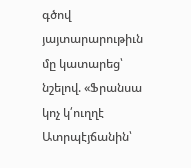գծով յայտարարութիւն մը կատարեց՝ նշելով. «Ֆրանսա կոչ կ՛ուղղէ Ատրպէյճանին՝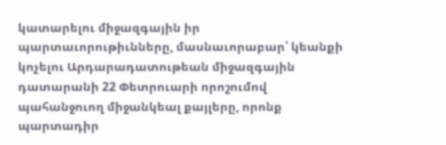կատարելու միջազգային իր պարտաւորութիւնները, մասնաւորաբար՝ կեանքի կոչելու Արդարադատութեան միջազգային դատարանի 22 Փետրուարի որոշումով պահանջուող միջանկեալ քայլերը, որոնք պարտադիր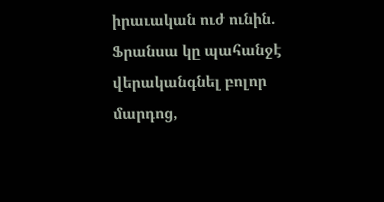իրաւական ուժ ունին. Ֆրանսա կը պահանջէ վերականգնել բոլոր մարդոց,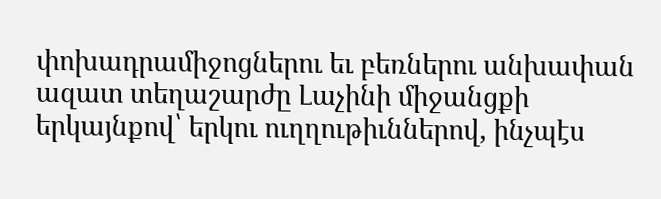փոխադրամիջոցներու եւ բեռներու անխափան ազատ տեղաշարժը Լաչինի միջանցքի երկայնքով՝ երկու ուղղութիւններով, ինչպէս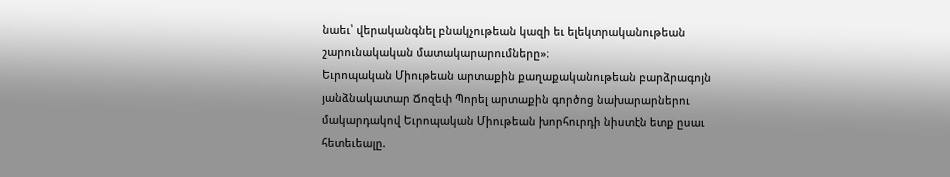նաեւ՝ վերականգնել բնակչութեան կազի եւ ելեկտրականութեան շարունակական մատակարարումները»։
Եւրոպական Միութեան արտաքին քաղաքականութեան բարձրագոյն յանձնակատար Ճոզեփ Պորել արտաքին գործոց նախարարներու մակարդակով Եւրոպական Միութեան խորհուրդի նիստէն ետք ըսաւ հետեւեալը.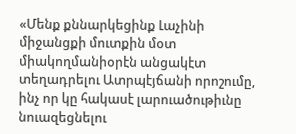«Մենք քննարկեցինք Լաչինի միջանցքի մուտքին մօտ միակողմանիօրէն անցակէտ տեղադրելու Ատրպէյճանի որոշումը, ինչ որ կը հակասէ լարուածութիւնը նուազեցնելու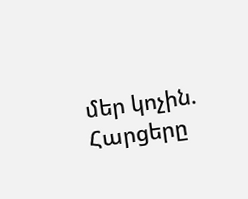մեր կոչին. Հարցերը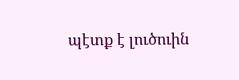պէտք է լուծուին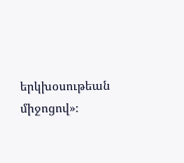երկխօսութեան միջոցով»։